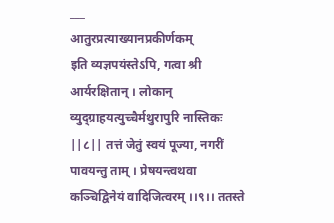___
आतुरप्रत्याख्यानप्रकीर्णकम्
इति व्यज्ञपयंस्तेऽपि, गत्वा श्री आर्यरक्षितान् । लोकान् व्युद्ग्राहयत्युच्चैर्मथुरापुरि नास्तिकः ||८|| तत्तं जेतुं स्वयं पूज्या, नगरीं पावयन्तु ताम् । प्रेषयन्त्वथवा कञ्चिद्विनेयं वादिजित्वरम् ।।९।। ततस्ते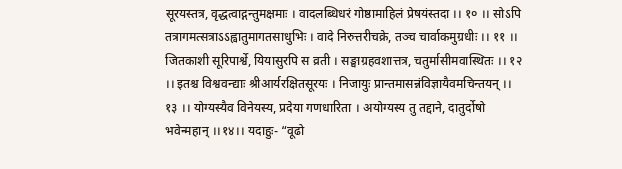सूरयस्तत्र, वृद्धत्वाद्गन्तुमक्षमाः । वादलब्धिधरं गोष्ठामाहिलं प्रेषयंस्तदा ।। १० ।। सोऽपि तत्रागमत्सत्राऽऽह्वातुमागतसाधुभिः । वादे निरुत्तरीचक्रे, तञ्च चार्वाकमुग्रधीः ।। ११ ।। जितकाशी सूरिपार्श्वे, यियासुरपि स व्रती । सङ्घाग्रहवशात्तत्र, चतुर्मासीमवास्थितः ।। १२ ।। इतश्च विश्ववन्द्याः श्रीआर्यरक्षितसूरयः । निजायुः प्रान्तमासन्नंविज्ञायैवमचिन्तयन् ।। १३ ।। योग्यस्यैव विनेयस्य, प्रदेया गणधारिता । अयोग्यस्य तु तद्दाने, दातुर्दोषो भवेन्महान् ।।१४।। यदाहुः- “वूढो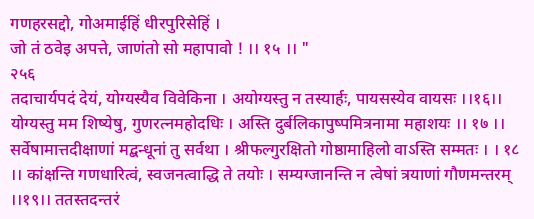गणहरसद्दो, गोअमाईहिं धीरपुरिसेहिं ।
जो तं ठवेइ अपत्ते, जाणंतो सो महापावो ! ।। १५ ।। "
२५६
तदाचार्यपदं देयं, योग्यस्यैव विवेकिना । अयोग्यस्तु न तस्यार्हः, पायसस्येव वायसः ।।१६।। योग्यस्तु मम शिष्येषु, गुणरत्नमहोदधिः । अस्ति दुर्बलिकापुष्पमित्रनामा महाशयः ।। १७ ।। सर्वेषामात्तदीक्षाणां मद्बन्धूनां तु सर्वथा । श्रीफल्गुरक्षितो गोष्ठामाहिलो वाऽस्ति सम्मतः । । १८ ।। कांक्षन्ति गणधारित्वं, स्वजनत्वाद्धि ते तयोः । सम्यग्जानन्ति न त्वेषां त्रयाणां गौणमन्तरम् ।।१९।। ततस्तदन्तरं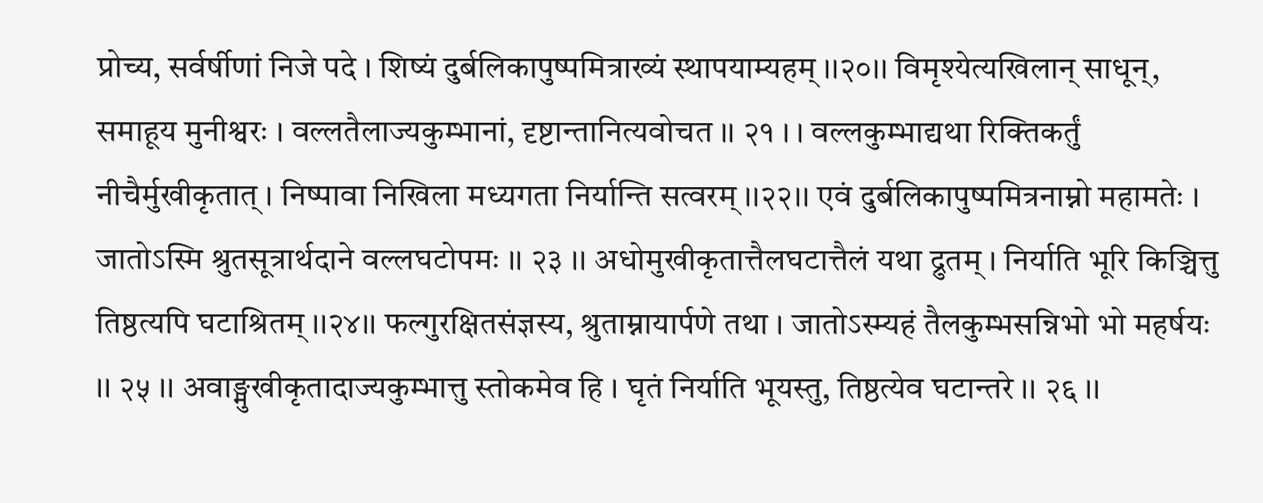प्रोच्य, सर्वर्षीणां निजे पदे । शिष्यं दुर्बलिकापुष्पमित्राख्यं स्थापयाम्यहम् ।।२०।। विमृश्येत्यखिलान् साधून्, समाहूय मुनीश्वरः । वल्लतैलाज्यकुम्भानां, दृष्टान्तानित्यवोचत ।। २१ । । वल्लकुम्भाद्यथा रिक्तिकर्तुं नीचैर्मुखीकृतात् । निष्पावा निखिला मध्यगता निर्यान्ति सत्वरम् ।।२२।। एवं दुर्बलिकापुष्पमित्रनाम्नो महामतेः । जातोऽस्मि श्रुतसूत्रार्थदाने वल्लघटोपमः ।। २३ ।। अधोमुखीकृतात्तैलघटात्तैलं यथा द्रुतम् । निर्याति भूरि किञ्चित्तु तिष्ठत्यपि घटाश्रितम् ।।२४।। फल्गुरक्षितसंज्ञस्य, श्रुताम्नायार्पणे तथा । जातोऽस्म्यहं तैलकुम्भसन्निभो भो महर्षयः ।। २५ ।। अवाङ्मुखीकृतादाज्यकुम्भात्तु स्तोकमेव हि । घृतं निर्याति भूयस्तु, तिष्ठत्येव घटान्तरे ।। २६ ।।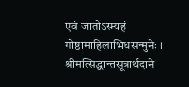एवं जातोऽस्म्यहं गोष्ठामाहिलाभिधसन्मुनेः । श्रीमत्सिद्धान्तसूत्रार्थदाने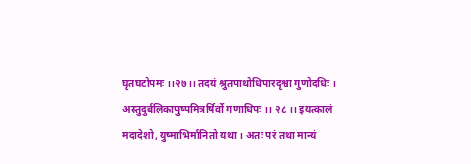घृतघटोपमः ।।२७।। तदयं श्रुतपाथोधिपारदृश्वा गुणोदधिः । अस्तुदुर्बलिकापुष्पमित्रर्षिर्वो गणाधिपः ।। २८ ।। इयत्कालं मदादेशो, युष्माभिर्मानितो यथा । अतः परं तथा मान्यं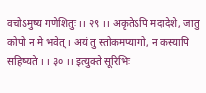वचोऽमुष्य गणेशितुः ।। २९ ।। अकृतेऽपि मदादेशे, जातु कोपो न मे भवेत् । अयं तु स्तोकमप्यागो, न कस्यापि सहिष्यते । । ३० ।। इत्युक्ते सूरिभिः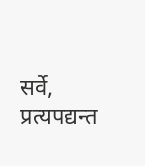सर्वे, प्रत्यपद्यन्त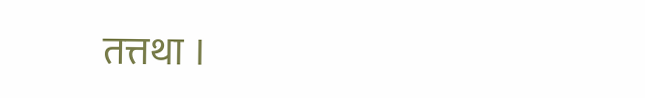तत्तथा ।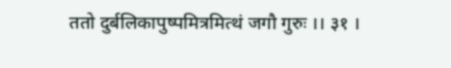ततो दुर्बलिकापुष्पमित्रमित्थं जगौ गुरुः ।। ३१ ।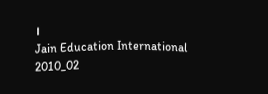।
Jain Education International 2010_02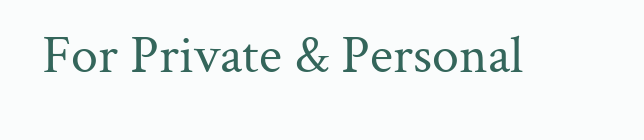For Private & Personal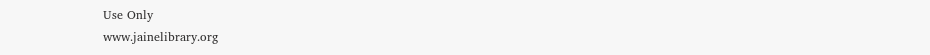Use Only
www.jainelibrary.org